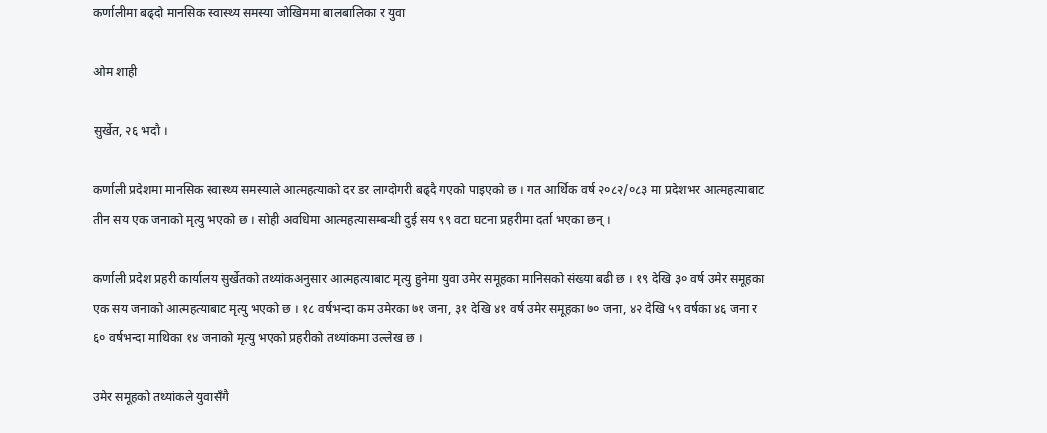कर्णालीमा बढ्दो मानसिक स्वास्थ्य समस्या जोखिममा बालबालिका र युवा

ओम शाही

सुर्खेत, २६ भदौ ।

कर्णाली प्रदेशमा मानसिक स्वास्थ्य समस्याले आत्महत्याको दर डर लाग्दोगरी बढ्दै गएको पाइएको छ । गत आर्थिक वर्ष २०८२/०८३ मा प्रदेशभर आत्महत्याबाट तीन सय एक जनाको मृत्यु भएको छ । सोही अवधिमा आत्महत्यासम्बन्धी दुई सय ९९ वटा घटना प्रहरीमा दर्ता भएका छन् ।

कर्णाली प्रदेश प्रहरी कार्यालय सुर्खेतको तथ्यांकअनुसार आत्महत्याबाट मृत्यु हुनेमा युवा उमेर समूहका मानिसको संख्या बढी छ । १९ देखि ३० वर्ष उमेर समूहका एक सय जनाको आत्महत्याबाट मृत्यु भएको छ । १८ वर्षभन्दा कम उमेरका ७१ जना, ३१ देखि ४१ वर्ष उमेर समूहका ७० जना, ४२ देखि ५९ वर्षका ४६ जना र ६० वर्षभन्दा माथिका १४ जनाको मृत्यु भएको प्रहरीको तथ्यांकमा उल्लेख छ ।

उमेर समूहको तथ्यांकले युवासँगै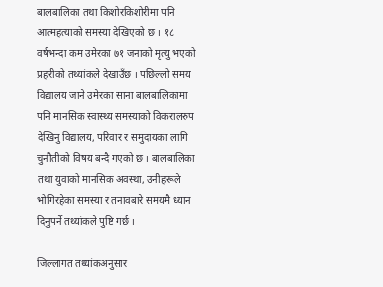बालबालिका तथा किशोरकिशोरीमा पनि आत्महत्याको समस्या देखिएको छ । १८ वर्षभन्दा कम उमेरका ७१ जनाको मृत्यु भएको प्रहरीको तथ्यांकले देखाउँछ । पछिल्लो समय विद्यालय जाने उमेरका साना बालबालिकामा पनि मानसिक स्वास्थ्य समस्याको विकरालरुप देखिनु विद्यालय, परिवार र समुदायका लागि चुनौतीको विषय बन्दै गएको छ । बालबालिका तथा युवाको मानसिक अवस्था, उनीहरूले भोगिरहेका समस्या र तनावबारे समयमै ध्यान दिनुपर्ने तथ्यांकले पुष्टि गर्छ ।

जिल्लागत तथ्यांकअनुसार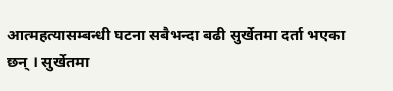आत्महत्यासम्बन्धी घटना सबैभन्दा बढी सुर्खेतमा दर्ता भएका छन् । सुर्खेतमा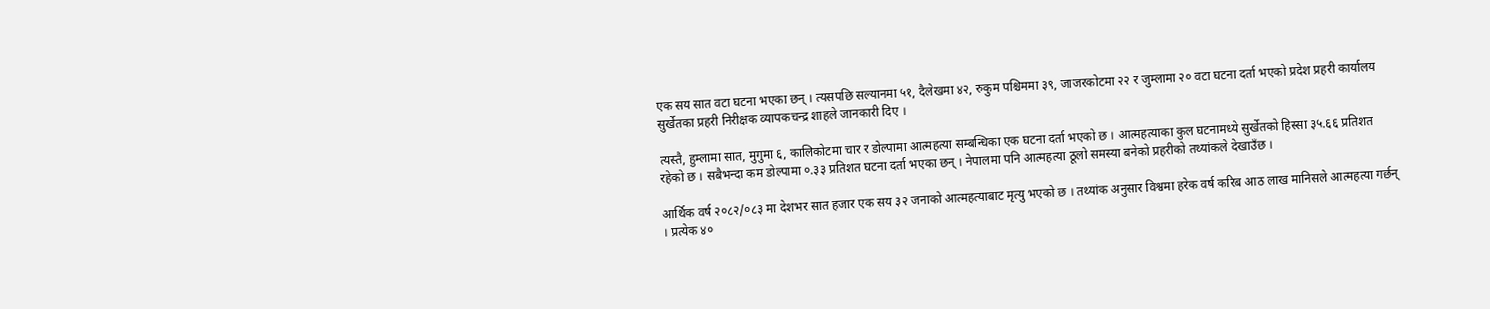एक सय सात वटा घटना भएका छन् । त्यसपछि सल्यानमा ५१, दैलेखमा ४२, रुकुम पश्चिममा ३९, जाजरकोटमा २२ र जुम्लामा २० वटा घटना दर्ता भएको प्रदेश प्रहरी कार्यालय सुर्खेतका प्रहरी निरीक्षक व्यापकचन्द्र शाहले जानकारी दिए ।

त्यस्तै, हुम्लामा सात, मुगुमा ६, कालिकोटमा चार र डोल्पामा आत्महत्या सम्बन्धिका एक घटना दर्ता भएको छ । आत्महत्याका कुल घटनामध्ये सुर्खेतको हिस्सा ३५.६६ प्रतिशत रहेको छ । सबैभन्दा कम डोल्पामा ०.३३ प्रतिशत घटना दर्ता भएका छन् । नेपालमा पनि आत्महत्या ठूलो समस्या बनेको प्रहरीको तथ्यांकले देखाउँछ ।

आर्थिक वर्ष २०८२/०८३ मा देशभर सात हजार एक सय ३२ जनाको आत्महत्याबाट मृत्यु भएको छ । तथ्यांक अनुसार विश्वमा हरेक वर्ष करिब आठ लाख मानिसले आत्महत्या गर्छन् । प्रत्येक ४०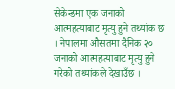सेकेन्डमा एक जनाको आत्महत्याबाट मृत्यु हुने तथ्यांक छ । नेपालमा औसतमा दैनिक २० जनाको आत्महत्याबाट मृत्यु हुने गरेको तथ्यांकले देखाउँछ ।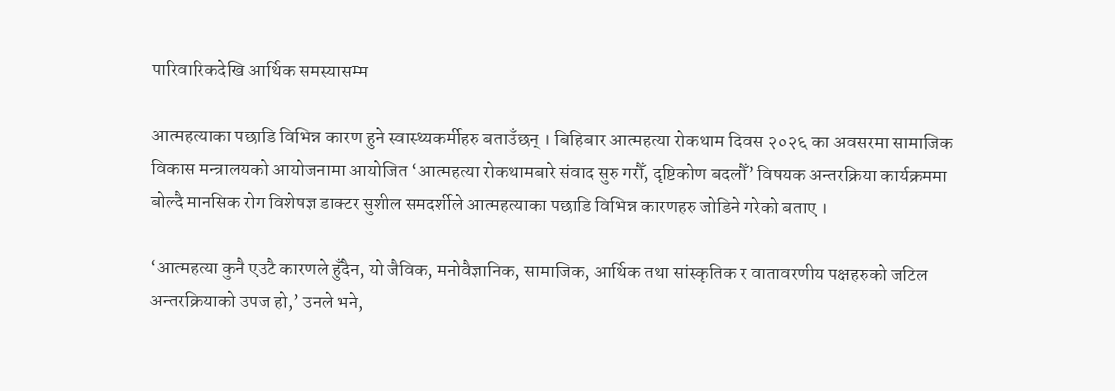पारिवारिकदेखि आर्थिक समस्यासम्म

आत्महत्याका पछाडि विभिन्न कारण हुने स्वास्थ्यकर्मीहरु बताउँछन् । बिहिबार आत्महत्या रोकथाम दिवस २०२६ का अवसरमा सामाजिक विकास मन्त्रालयको आयोजनामा आयोजित ‘आत्महत्या रोकथामबारे संवाद सुरु गरौँ, दृष्टिकोण बदलौँ’ विषयक अन्तरक्रिया कार्यक्रममा बोल्दै मानसिक रोग विशेषज्ञ डाक्टर सुशील समदर्शीले आत्महत्याका पछाडि विभिन्न कारणहरु जोडिने गरेको बताए ।

‘आत्महत्या कुनै एउटै कारणले हुँदैन, यो जैविक, मनोवैज्ञानिक, सामाजिक, आर्थिक तथा सांस्कृतिक र वातावरणीय पक्षहरुको जटिल अन्तरक्रियाको उपज हो,’ उनले भने,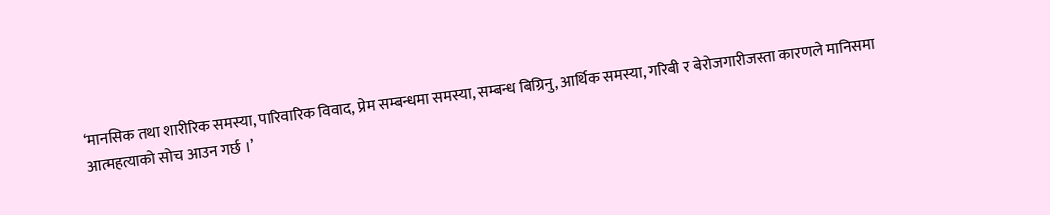‘मानसिक तथा शारीरिक समस्या, पारिवारिक विवाद, प्रेम सम्बन्धमा समस्या, सम्बन्ध बिग्रिनु, आर्थिक समस्या, गरिबी र बेरोजगारीजस्ता कारणले मानिसमा आत्महत्याको सोच आउन गर्छ ।’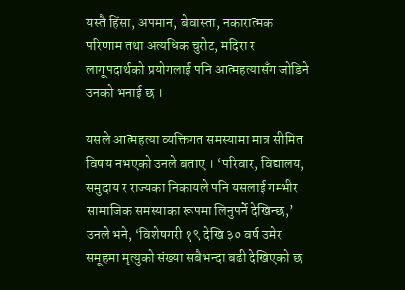यस्तै हिंसा, अपमान, बेवास्ता, नकारात्मक परिणाम तथा अत्यधिक चुरोट, मदिरा र लागूपदार्थको प्रयोगलाई पनि आत्महत्यासँग जोडिने उनको भनाई छ ।

यसले आत्महत्या व्यक्तिगत समस्यामा मात्र सीमित विषय नभएको उनले बताए । ‘परिवार, विद्यालय, समुदाय र राज्यका निकायले पनि यसलाई गम्भीर सामाजिक समस्याका रूपमा लिनुपर्ने देखिन्छ,’ उनले भने, ‘विशेषगरी १९ देखि ३० वर्ष उमेर समूहमा मृत्युको संख्या सबैभन्दा बढी देखिएको छ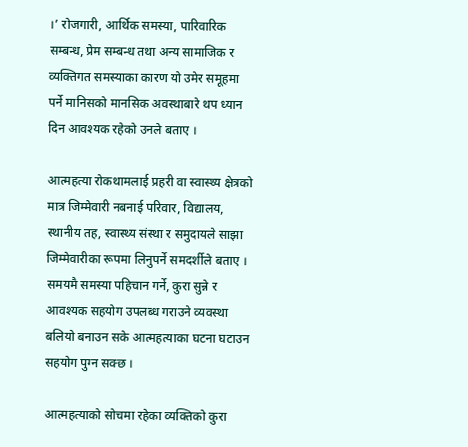।’ रोजगारी, आर्थिक समस्या, पारिवारिक सम्बन्ध, प्रेम सम्बन्ध तथा अन्य सामाजिक र व्यक्तिगत समस्याका कारण यो उमेर समूहमा पर्ने मानिसको मानसिक अवस्थाबारे थप ध्यान दिन आवश्यक रहेको उनले बताए ।

आत्महत्या रोकथामलाई प्रहरी वा स्वास्थ्य क्षेत्रको मात्र जिम्मेवारी नबनाई परिवार, विद्यालय, स्थानीय तह, स्वास्थ्य संस्था र समुदायले साझा जिम्मेवारीका रूपमा लिनुपर्ने समदर्शीले बताए । समयमै समस्या पहिचान गर्ने, कुरा सुन्ने र आवश्यक सहयोग उपलब्ध गराउने व्यवस्था बलियो बनाउन सके आत्महत्याका घटना घटाउन सहयोग पुग्न सक्छ ।

आत्महत्याको सोचमा रहेका व्यक्तिको कुरा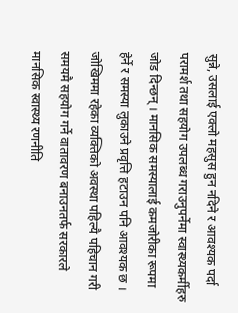सुन्ने, उसलाई एक्लो महसुस हुन नदिने र आवश्यक पर्दा परामर्श तथा सहयोग उपलब्ध गराउनुपर्नेमा स्वास्थ्यकर्मीहरु जोड दिन्छन् । मानसिक समस्यालाई कमजोरीका रूपमा हेर्ने र समस्या लुकाउने प्रवृत्ति हटाउन पनि आवश्यक छ । जोखिममा रहेका व्यक्तिको अवस्था पहिल्यै पहिचान गरी समयमै सहयोग गर्ने वातावरण बनाउनतर्फ सरकारले मानसिक स्वास्थ्य रणनीति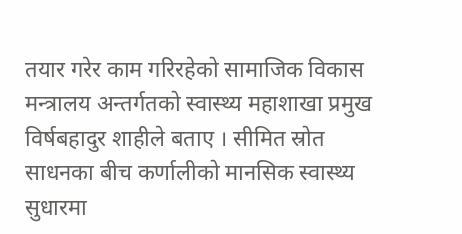तयार गरेर काम गरिरहेको सामाजिक विकास मन्त्रालय अन्तर्गतको स्वास्थ्य महाशाखा प्रमुख विर्षबहादुर शाहीले बताए । सीमित स्रोत साधनका बीच कर्णालीको मानसिक स्वास्थ्य सुधारमा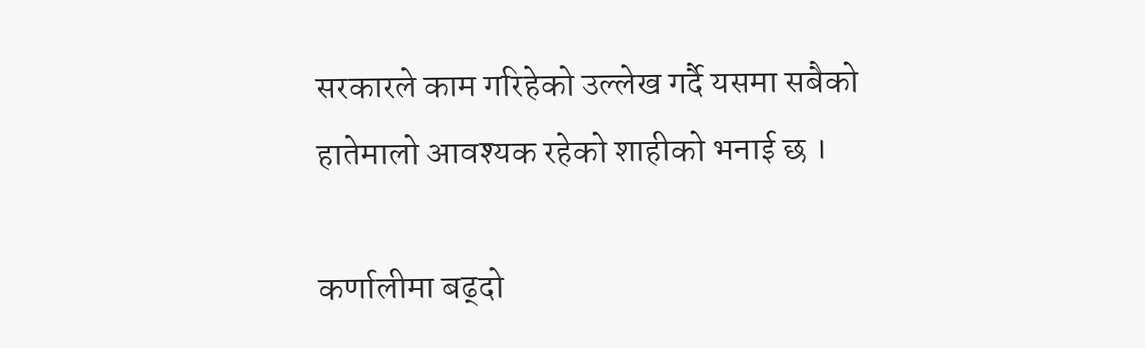सरकारले काम गरिहेको उल्लेख गर्दै यसमा सबैको हातेमालो आवश्यक रहेको शाहीको भनाई छ ।

कर्णालीमा बढ्दो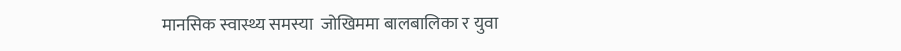मानसिक स्वास्थ्य समस्या  जोखिममा बालबालिका र युवा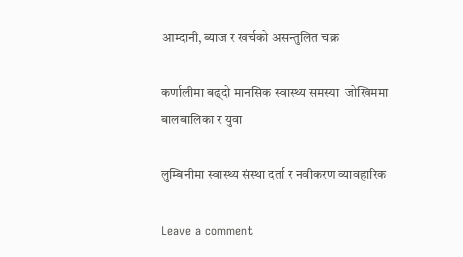आम्दानी, ब्याज र खर्चको असन्तुलित चक्र

कर्णालीमा बढ्दो मानसिक स्वास्थ्य समस्या  जोखिममा बालबालिका र युवा

लुम्बिनीमा स्वास्थ्य संस्था दर्ता र नवीकरण व्यावहारिक

Leave a comment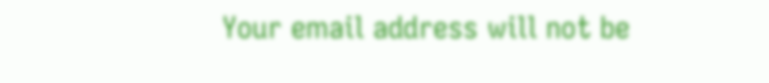Your email address will not be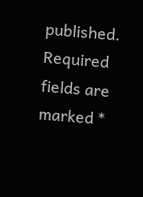published. Required fields are marked *